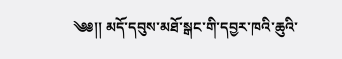༄༅།། མདོ་དབུས་མཐོ་སྒང་གི་དབྱར་ཁའི་ཆུའི་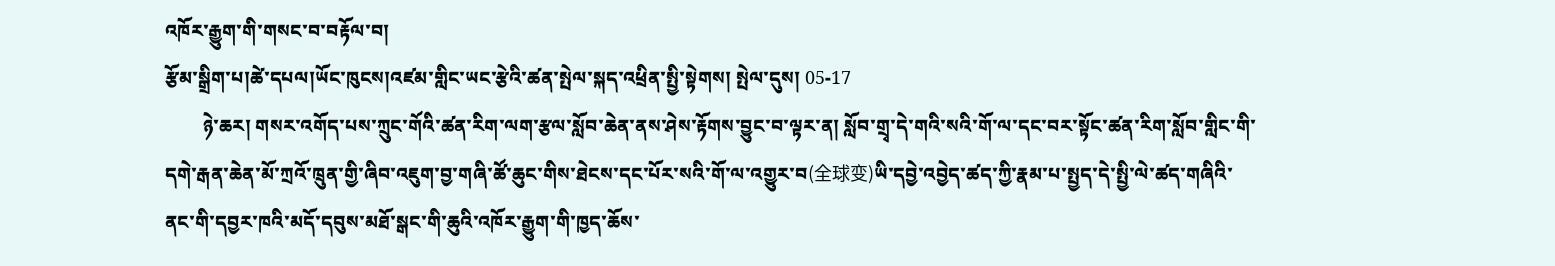འཁོར་རྒྱུག་གི་གསང་བ་བརྟོལ་བ།
རྩོམ་སྒྲིག་པ།ཚེ་དཔལ།ཡོང་ཁུངས།འཛམ་གླིང་ཡང་རྩེའི་ཚན་སྤེལ་སྐད་འཕྲིན་སྤྱི་སྟེགས། སྤེལ་དུས། 05-17
        ཉེ་ཆར། གསར་འགོད་པས་ཀྲུང་གོའི་ཚན་རིག་ལག་རྩལ་སློབ་ཆེན་ནས་ཤེས་རྟོགས་བྱུང་བ་ལྟར་ན། སློབ་གྲྭ་དེ་གའི་སའི་གོ་ལ་དང་བར་སྟོང་ཚན་རིག་སློབ་གླིང་གི་དགེ་རྒན་ཆེན་མོ་ཀྲའོ་ཁྲུན་གྱི་ཞིབ་འཇུག་བྱ་གཞི་ཚོ་ཆུང་གིས་ཐེངས་དང་པོར་སའི་གོ་ལ་འགྱུར་བ(全球变)ཡི་དབྱེ་འབྱེད་ཚད་ཀྱི་རྣམ་པ་སྤྱད་དེ་སྤྱི་ལེ་ཚད་གཞིའི་ནང་གི་དབྱར་ཁའི་མདོ་དབུས་མཐོ་སྒང་གི་ཆུའི་འཁོར་རྒྱུག་གི་ཁྱད་ཆོས་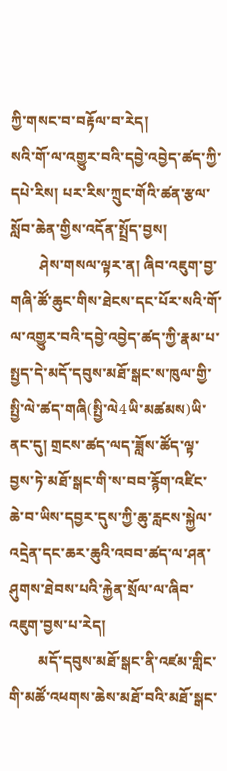ཀྱི་གསང་བ་བརྟོལ་བ་རེད།
སའི་གོ་ལ་འགྱུར་བའི་དབྱེ་འབྱེད་ཚད་ཀྱི་དཔེ་རིས། པར་རིས་ཀྲུང་གོའི་ཚན་རྩལ་སློབ་ཆེན་གྱིས་འདོན་སྤྲོད་བྱས།
        ཤེས་གསལ་ལྟར་ན། ཞིབ་འཇུག་བྱ་གཞི་ཚོ་ཆུང་གིས་ཐེངས་དང་པོར་སའི་གོ་ལ་འགྱུར་བའི་དབྱེ་འབྱེད་ཚད་ཀྱི་རྣམ་པ་སྤྱད་དེ་མདོ་དབུས་མཐོ་སྒང་ས་ཁུལ་གྱི་སྤྱི་ལེ་ཚད་གཞི(སྤྱི་ལེ4ཡི་མཚམས)ཡི་ནང་དུ། གྲངས་ཚད་ལད་ཟློས་ཚོད་ལྟ་བྱས་ཏེ་མཐོ་སྒང་གི་ས་བབ་རྙོག་འཛིང་ཆེ་བ་ཡིས་དབྱར་དུས་ཀྱི་ཆུ་རླངས་སྐྱེལ་འདྲེན་དང་ཆར་ཆུའི་འབབ་ཚད་ལ་ཤན་ཤུགས་ཐེབས་པའི་རྐྱེན་སྲོལ་ལ་ཞིབ་འཇུག་བྱས་པ་རེད།
        མདོ་དབུས་མཐོ་སྒང་ནི་འཛམ་གླིང་གི་མཚོ་འཕགས་ཆེས་མཐོ་བའི་མཐོ་སྒང་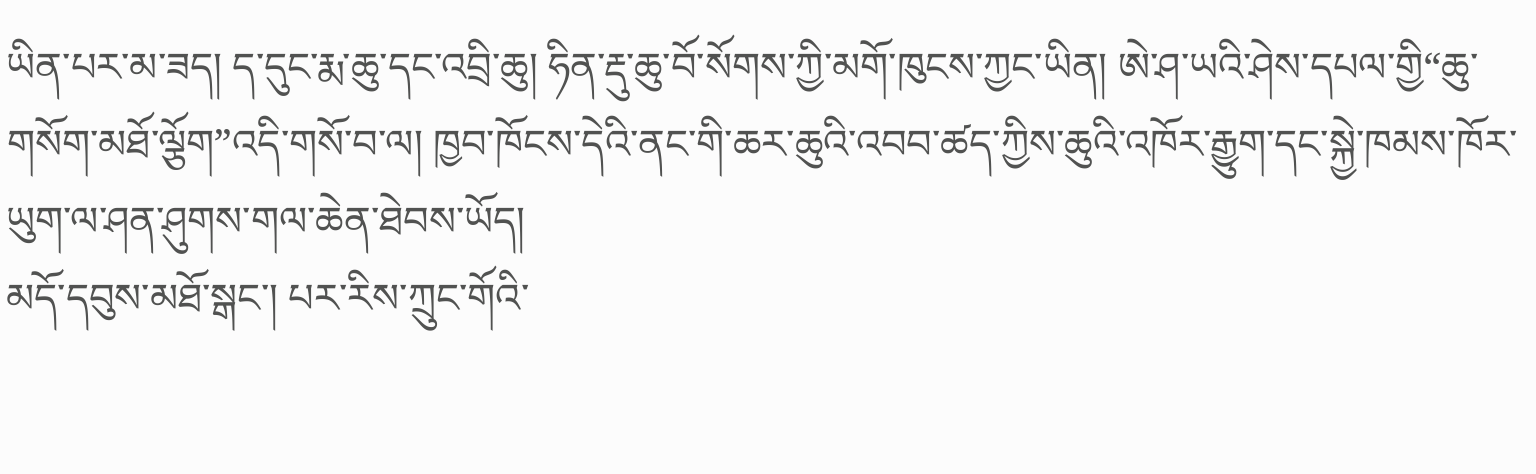ཡིན་པར་མ་ཟད། ད་དུང་རྨ་ཆུ་དང་འབྲི་ཆུ། ཧིན་རྡུ་ཆུ་བོ་སོགས་ཀྱི་མགོ་ཁུངས་ཀྱང་ཡིན། ཨེ་ཤ་ཡའི་ཤེས་དཔལ་གྱི“ཆུ་གསོག་མཐོ་ལྕོག”འདི་གསོ་བ་ལ། ཁྱབ་ཁོངས་དེའི་ནང་གི་ཆར་ཆུའི་འབབ་ཚད་ཀྱིས་ཆུའི་འཁོར་རྒྱུག་དང་སྐྱེ་ཁམས་ཁོར་ཡུག་ལ་ཤན་ཤུགས་གལ་ཆེན་ཐེབས་ཡོད།
མདོ་དབུས་མཐོ་སྒང་། པར་རིས་ཀྲུང་གོའི་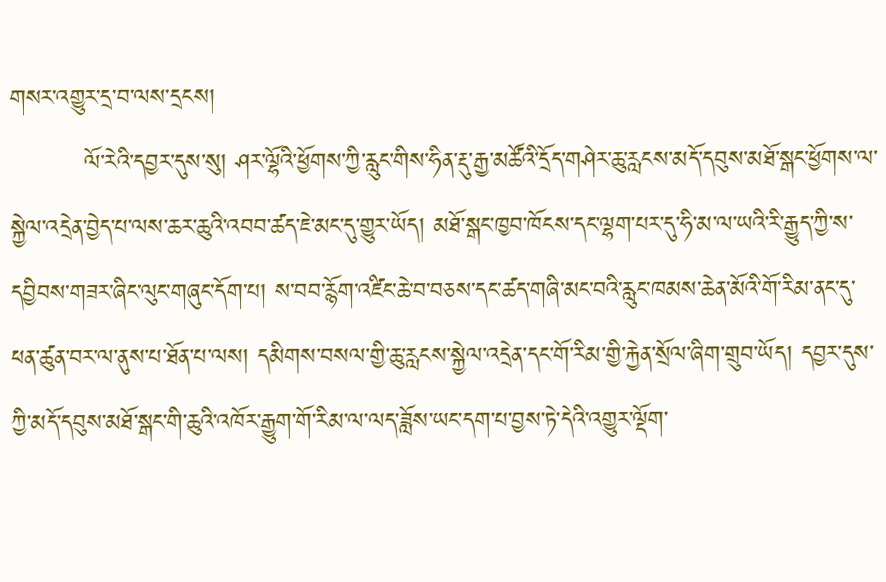གསར་འགྱུར་དྲ་བ་ལས་དྲངས།
         ལོ་རེའི་དབྱར་དུས་སུ། ཤར་ལྷོའི་ཕྱོགས་ཀྱི་རླུང་གིས་ཧིན་རྡུ་རྒྱ་མཚོའི་དྲོད་གཤེར་ཆུ་རླངས་མདོ་དབུས་མཐོ་སྒང་ཕྱོགས་ལ་སྐྱེལ་འདྲེན་བྱེད་པ་ལས་ཆར་ཆུའི་འབབ་ཚད་ཇེ་མང་དུ་གྱུར་ཡོད། མཐོ་སྒང་ཁྱབ་ཁོངས་དང་ལྷག་པར་དུ་ཧི་མ་ལ་ཡའི་རི་རྒྱུད་ཀྱི་ས་དབྱིབས་གཟར་ཞིང་ལུང་གཞུང་དོག་པ། ས་བབ་རྙོག་འཛིང་ཆེ་བ་བཅས་དང་ཚད་གཞི་མང་བའི་རླུང་ཁམས་ཆེན་མོའི་གོ་རིམ་ནང་དུ་ཕན་ཚུན་བར་ལ་ནུས་པ་ཐོན་པ་ལས། དམིགས་བསལ་གྱི་ཆུ་རླངས་སྐྱེལ་འདྲེན་དང་གོ་རིམ་གྱི་རྐྱེན་སྲོལ་ཞིག་གྲུབ་ཡོད། དབྱར་དུས་ཀྱི་མདོ་དབུས་མཐོ་སྒང་གི་ཆུའི་འཁོར་རྒྱུག་གོ་རིམ་ལ་ལད་ཟློས་ཡང་དག་པ་བྱས་ཏེ་དེའི་འགྱུར་ལྡོག་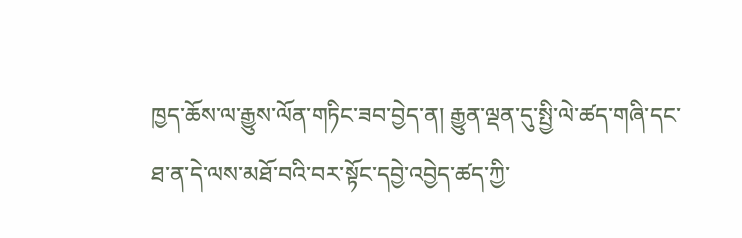ཁྱད་ཆོས་ལ་རྒྱུས་ལོན་གཏིང་ཟབ་བྱེད་ན། རྒྱུན་ལྡན་དུ་སྤྱི་ལེ་ཚད་གཞི་དང་ཐ་ན་དེ་ལས་མཐོ་བའི་བར་སྟོང་དབྱེ་འབྱེད་ཚད་ཀྱི་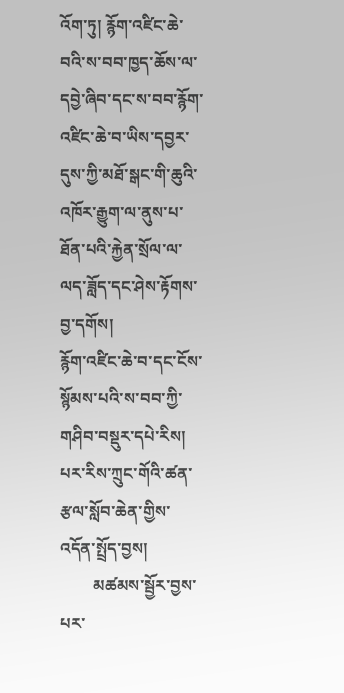འོག་ཏུ། རྙོག་འཛིང་ཆེ་བའི་ས་བབ་ཁྱད་ཆོས་ལ་དབྱེ་ཞིབ་དང་ས་བབ་རྙོག་འཛིང་ཆེ་བ་ཡིས་དབྱར་དུས་ཀྱི་མཐོ་སྒང་གི་ཆུའི་འཁོར་རྒྱུག་ལ་ནུས་པ་ཐོན་པའི་རྐྱེན་སྲོལ་ལ་ལད་ཟློད་དང་ཤེས་རྟོགས་བྱ་དགོས།
རྙོག་འཛིང་ཆེ་བ་དང་ངོས་སྙོམས་པའི་ས་བབ་ཀྱི་གཤིབ་བསྡུར་དཔེ་རིས། པར་རིས་ཀྲུང་གོའི་ཚན་རྩལ་སློབ་ཆེན་གྱིས་འདོན་སྤྲོད་བྱས།
        མཚམས་སྦྱོར་བྱས་པར་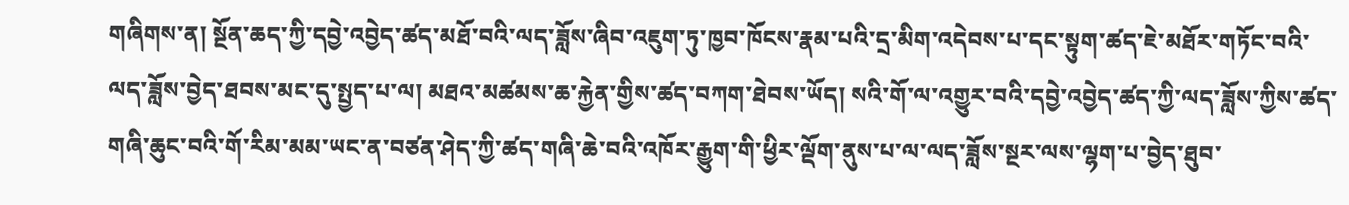གཞིགས་ན། སྔོན་ཆད་ཀྱི་དབྱེ་འབྱེད་ཚད་མཐོ་བའི་ལད་ཟློས་ཞིབ་འཇུག་ཏུ་ཁྱབ་ཁོངས་རྣམ་པའི་དྲ་མིག་འདེབས་པ་དང་སྟུག་ཚད་ཇེ་མཐོར་གཏོང་བའི་ལད་ཟློས་བྱེད་ཐབས་མང་དུ་སྤྱད་པ་ལ། མཐའ་མཚམས་ཆ་རྐྱེན་གྱིས་ཚད་བཀག་ཐེབས་ཡོད། སའི་གོ་ལ་འགྱུར་བའི་དབྱེ་འབྱེད་ཚད་ཀྱི་ལད་ཟློས་ཀྱིས་ཚད་གཞི་ཆུང་བའི་གོ་རིམ་མམ་ཡང་ན་བཙན་ཤེད་ཀྱི་ཚད་གཞི་ཆེ་བའི་འཁོར་རྒྱུག་གི་ཕྱིར་ལྡོག་ནུས་པ་ལ་ལད་ཟློས་སྔར་ལས་ལྷག་པ་བྱེད་ཐུབ་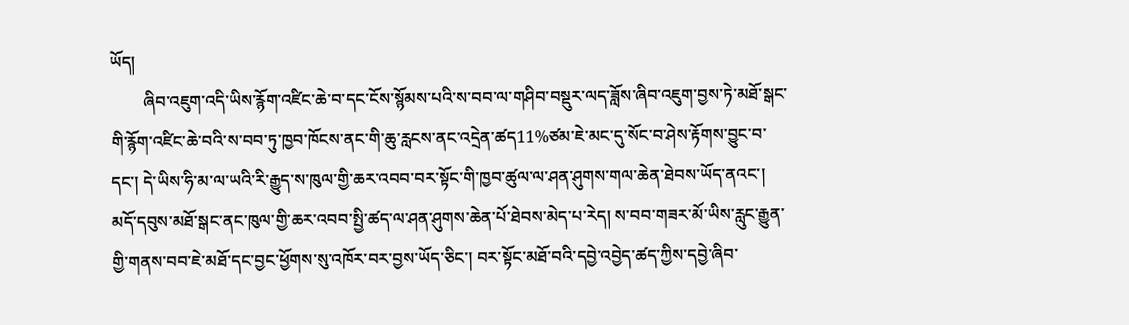ཡོད།
        ཞིབ་འཇུག་འདི་ཡིས་རྙོག་འཛིང་ཆེ་བ་དང་ངོས་སྙོམས་པའི་ས་བབ་ལ་གཤིབ་བསྡུར་ལད་ཟློས་ཞིབ་འཇུག་བྱས་ཏེ་མཐོ་སྒང་གི་རྙོག་འཛིང་ཆེ་བའི་ས་བབ་ཏུ་ཁྱབ་ཁོངས་ནང་གི་ཆུ་རླངས་ནང་འདྲེན་ཚད11%ཙམ་ཇེ་མང་དུ་སོང་བ་ཤེས་རྟོགས་བྱུང་བ་དང་། དེ་ཡིས་ཧི་མ་ལ་ཡའི་རི་རྒྱུད་ས་ཁུལ་གྱི་ཆར་འབབ་བར་སྟོང་གི་ཁྱབ་ཚུལ་ལ་ཤན་ཤུགས་གལ་ཆེན་ཐེབས་ཡོད་ནའང་། མདོ་དབུས་མཐོ་སྒང་ནང་ཁུལ་གྱི་ཆར་འབབ་སྤྱི་ཚད་ལ་ཤན་ཤུགས་ཆེན་པོ་ཐེབས་མེད་པ་རེད། ས་བབ་གཟར་མོ་ཡིས་རླུང་རྒྱུན་གྱི་གནས་བབ་ཇེ་མཐོ་དང་བྱང་ཕྱོགས་སུ་འཁོར་བར་བྱས་ཡོད་ཅིང་། བར་སྟོང་མཐོ་བའི་དབྱེ་འབྱེད་ཚད་ཀྱིས་དབྱེ་ཞིབ་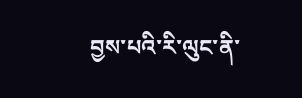བྱས་པའི་རི་ལུང་ནི་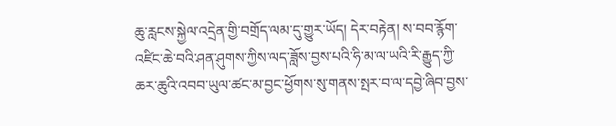ཆུ་རླངས་སྐྱེལ་འདྲེན་གྱི་བགྲོད་ལམ་དུ་གྱུར་ཡོད། དེར་བརྟེན། ས་བབ་རྙོག་འཛིང་ཆེ་བའི་ཤན་ཤུགས་ཀྱིས་ལད་ཟློས་བྱས་པའི་ཧི་མ་ལ་ཡའི་རི་རྒྱུད་ཀྱི་ཆར་ཆུའི་འབབ་ཡུལ་ཚང་མ་བྱང་ཕྱོགས་སུ་གནས་སྤར་བ་ལ་དབྱེ་ཞིབ་བྱས་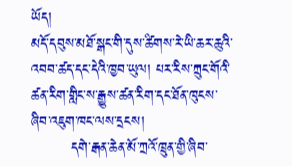ཡོད།
མདོ་དབུས་མཐོ་སྒང་གི་དུས་ཚིགས་རེ་ཡི་ཆར་ཆུའི་འབབ་ཚད་དང་དེའི་ཁྱབ་ཡུལ། པར་རིས་ཀྲུང་གོའི་ཚན་རིག་གླིང་ས་རྒྱུས་ཚན་རིག་དང་ཐོན་ཁུངས་ཞིབ་འཇུག་ཁང་ལས་དྲངས།
        དགེ་རྒན་ཆེན་མོ་ཀྲའོ་ཁྲུན་གྱི་ཞིབ་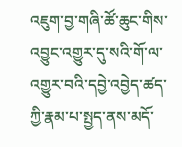འཇུག་བྱ་གཞི་ཚོ་ཆུང་གིས་འབྱུང་འགྱུར་དུ་སའི་གོ་ལ་འགྱུར་བའི་དབྱེ་འབྱེད་ཚད་ཀྱི་རྣམ་པ་སྤྱད་ནས་མདོ་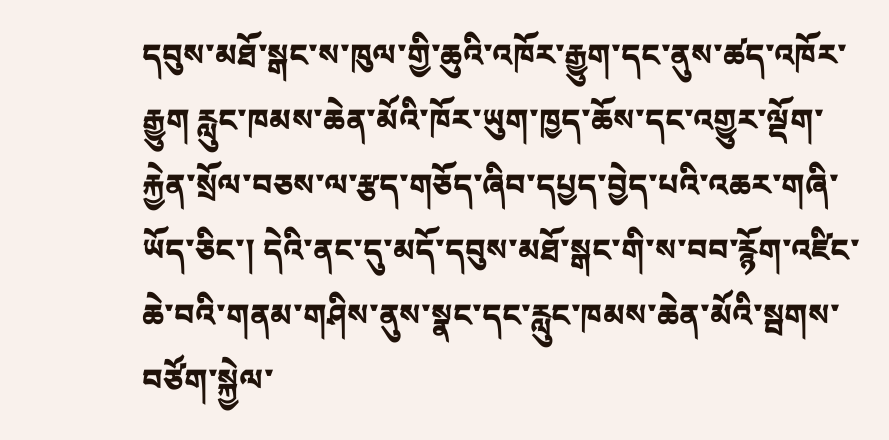དབུས་མཐོ་སྒང་ས་ཁུལ་གྱི་ཆུའི་འཁོར་རྒྱུག་དང་ནུས་ཚད་འཁོར་རྒྱུག རླུང་ཁམས་ཆེན་མོའི་ཁོར་ཡུག་ཁྱད་ཆོས་དང་འགྱུར་ལྡོག་རྐྱེན་སྲོལ་བཅས་ལ་རྩད་གཅོད་ཞིབ་དཔྱད་བྱེད་པའི་འཆར་གཞི་ཡོད་ཅིང་། དེའི་ནང་དུ་མདོ་དབུས་མཐོ་སྒང་གི་ས་བབ་རྙོག་འཛིང་ཆེ་བའི་གནམ་གཤིས་ནུས་སྣང་དང་རླུང་ཁམས་ཆེན་མོའི་སྦགས་བཙོག་སྐྱེལ་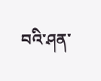བའི་ཤན་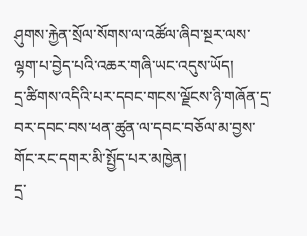ཤུགས་རྐྱེན་སྲོལ་སོགས་ལ་འཚོལ་ཞིབ་སྔར་ལས་ལྷག་པ་བྱེད་པའི་འཆར་གཞི་ཡང་འདུས་ཡོད།
དྲ་ཚིགས་འདིའི་པར་དབང་གངས་ལྗོངས་ཉི་གཞོན་དྲ་བར་དབང་བས་ཕན་ཚུན་ལ་དབང་བཅོལ་མ་བྱས་གོང་རང་དགར་མི་སྤྱོད་པར་མཁྱེན།
དྲ་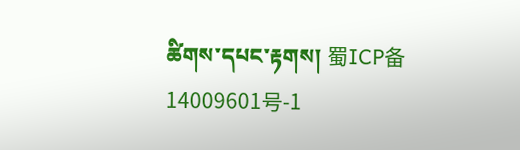ཚིགས་དཔང་རྟགས། 蜀ICP备14009601号-1